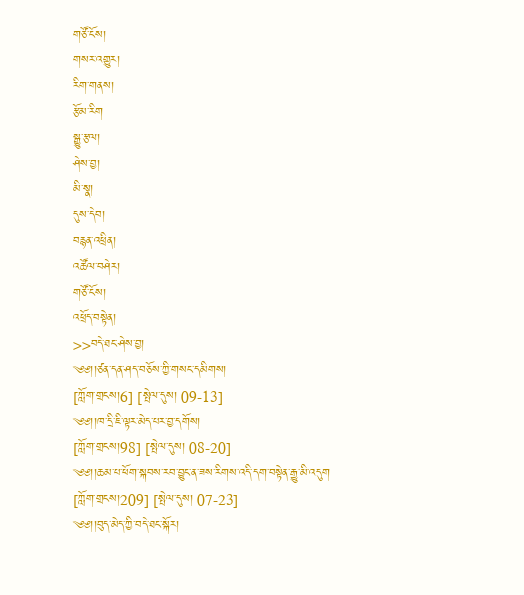གཙོ་ངོས།
གསར་འགྱུར།
རིག་གནས།
རྩོམ་རིག
སྒྱུ་རྩལ།
ཤེས་བྱ།
མི་སྣ།
དུས་དེབ།
བརྙན་འཕྲིན།
འཚོལ་བཤེར།
གཙོ་ངོས།
འཕྲོད་བསྟེན།
>>བདེ་ཐང་ཤེས་བྱ།
༄༅།།ཙན་དན་ཤད་བཅོས་ཀྱི་གསང་དམིགས།
[ཀློག་གྲངས།6] [སྤེལ་དུས། 09-13]
༄༅།།ཁ་དྲི་ཇི་ལྟར་མེད་པར་བྱ་དགོས།
[ཀློག་གྲངས།98] [སྤེལ་དུས། 08-20]
༄༅།།ཆམ་པ་ཕོག་སྐབས་རབ་བྱུང་ན་ཟས་རིགས་འདི་དག་བསྟེན་རྒྱུ་མི་འདུག
[ཀློག་གྲངས།209] [སྤེལ་དུས། 07-23]
༄༅།།བུད་མེད་ཀྱི་བདེ་ཐང་སྐོར།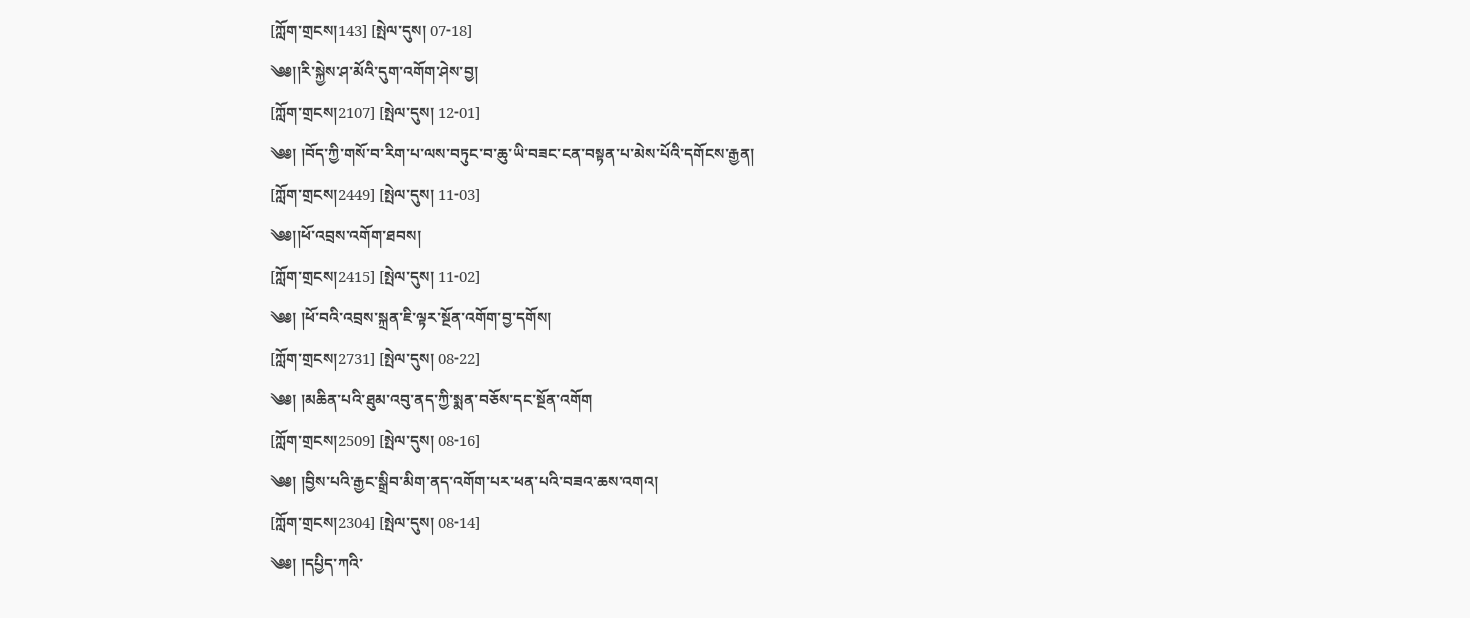[ཀློག་གྲངས།143] [སྤེལ་དུས། 07-18]
༄༅།།རི་སྐྱེས་ཤ་མོའི་དུག་འགོག་ཤེས་བྱ།
[ཀློག་གྲངས།2107] [སྤེལ་དུས། 12-01]
༄༅། །བོད་ཀྱི་གསོ་བ་རིག་པ་ལས་བཏུང་བ་ཆུ་ཡི་བཟང་ངན་བསྟན་པ་མེས་པོའི་དགོངས་རྒྱན།
[ཀློག་གྲངས།2449] [སྤེལ་དུས། 11-03]
༄༅།།ཕོ་འབྲས་འགོག་ཐབས།
[ཀློག་གྲངས།2415] [སྤེལ་དུས། 11-02]
༄༅། །ཕོ་བའི་འབྲས་སྐྲན་ཇི་ལྟར་སྔོན་འགོག་བྱ་དགོས།
[ཀློག་གྲངས།2731] [སྤེལ་དུས། 08-22]
༄༅། །མཆིན་པའི་ཐུམ་འབུ་ནད་ཀྱི་སྨན་བཅོས་དང་སྔོན་འགོག
[ཀློག་གྲངས།2509] [སྤེལ་དུས། 08-16]
༄༅། །བྱིས་པའི་རྒྱང་སྒྲིབ་མིག་ནད་འགོག་པར་ཕན་པའི་བཟའ་ཆས་འགའ།
[ཀློག་གྲངས།2304] [སྤེལ་དུས། 08-14]
༄༅། །དཔྱིད་ཀའི་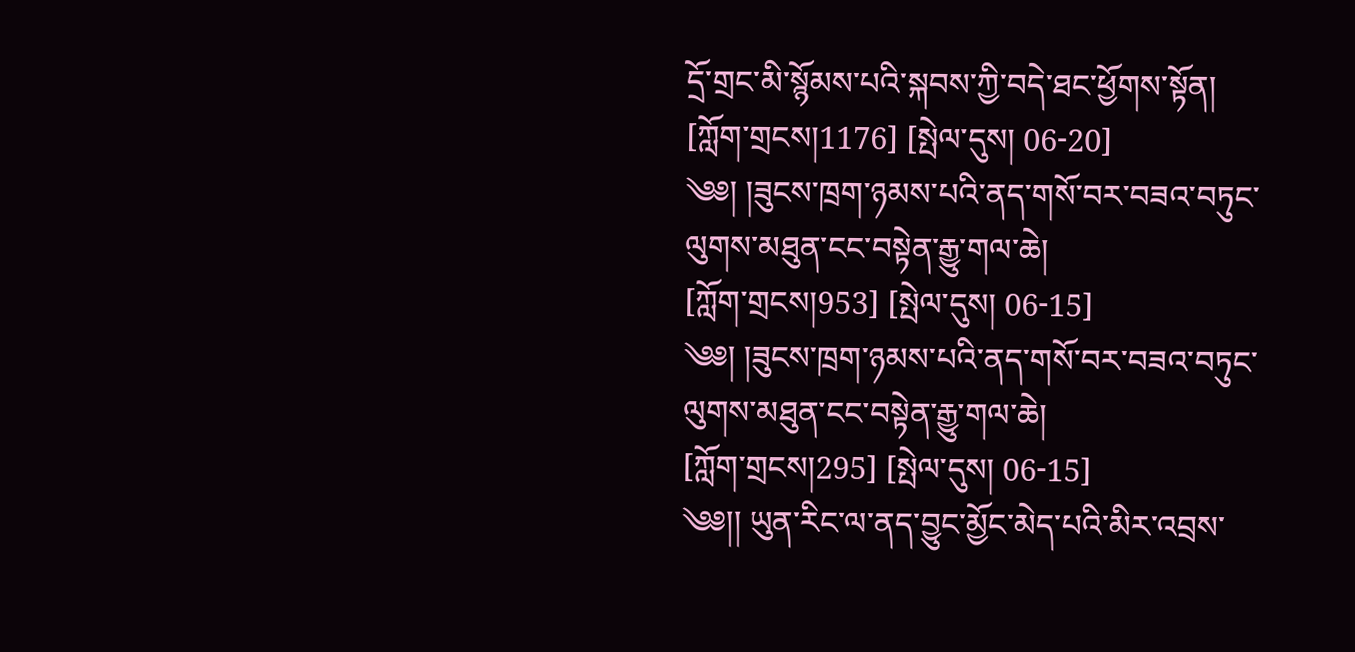དྲོ་གྲང་མི་སྙོམས་པའི་སྐབས་ཀྱི་བདེ་ཐང་ཕྱོགས་སྟོན།
[ཀློག་གྲངས།1176] [སྤེལ་དུས། 06-20]
༄༅། །ཟུངས་ཁྲག་ཉམས་པའི་ནད་གསོ་བར་བཟའ་བཏུང་ལུགས་མཐུན་ངང་བསྟེན་རྒྱུ་གལ་ཆེ།
[ཀློག་གྲངས།953] [སྤེལ་དུས། 06-15]
༄༅། །ཟུངས་ཁྲག་ཉམས་པའི་ནད་གསོ་བར་བཟའ་བཏུང་ལུགས་མཐུན་ངང་བསྟེན་རྒྱུ་གལ་ཆེ།
[ཀློག་གྲངས།295] [སྤེལ་དུས། 06-15]
༄༅།། ཡུན་རིང་ལ་ནད་བྱུང་མྱོང་མེད་པའི་མིར་འབྲས་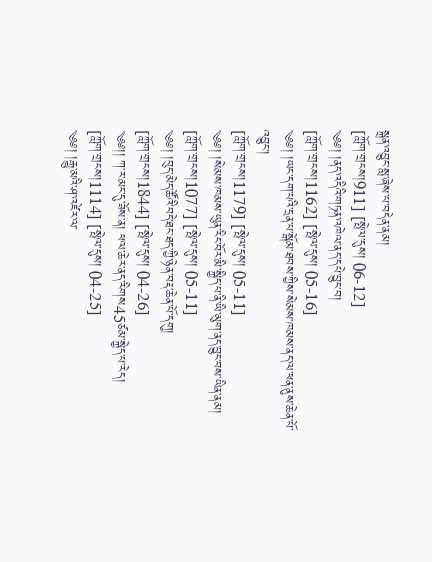སྐྲན་འབྱུང་སླ་ཞེས་པ་བདེན་ནམ།
[ཀློག་གྲངས།911] [སྤེལ་དུས། 06-12]
༄༅། །ནད་འདིའི་གཏན་འཁེལ་ནད་དཔེ་བྱུང་བ།
[ཀློག་གྲངས།1162] [སྤེལ་དུས། 05-16]
༄༅། །ཡང་དག་པའི་དྲན་པ་སྒོམ་ཐབས་ཀྱིས་སེམས་ཁམས་ནད་ལ་ཕན་ནུས་ཆེན་པོ་འབྱུང་།
[ཀློག་གྲངས།1179] [སྤེལ་དུས། 05-11]
༄༅། །སེམས་ཁམས་ཡུན་རིང་བོར་མི་སྐྱིད་པ་ནི་ཡི་མུག་ནད་བྱུང་བས་ཡིན་ནམ།
[ཀློག་གྲངས།1077] [སྤེལ་དུས། 05-11]
༄༅། །བུད་མེད་ཚོའི་བདེ་ཐང་ཐད་ཀྱི་ཉེན་བརྡ་ཆེན་པོ་དགུ།
[ཀློག་གྲངས།1844] [སྤེལ་དུས། 04-26]
༄༅།། ཀ་ར་མང་དུ་ཟོས་ན། ཕལ་ཆེར་ནད་རིགས45ཙམ་སྐྱེད་པ་རེད།
[ཀློག་གྲངས།1114] [སྤེལ་དུས། 04-25]
༄༅། །རྒྱུ་མའི་ཤ་འཛེར་ལ་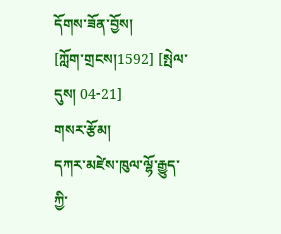དོགས་ཟོན་བྱོས།
[ཀློག་གྲངས།1592] [སྤེལ་དུས། 04-21]
གསར་རྩོམ།
དཀར་མཛེས་ཁུལ་ལྷོ་རྒྱུད་ཀྱི་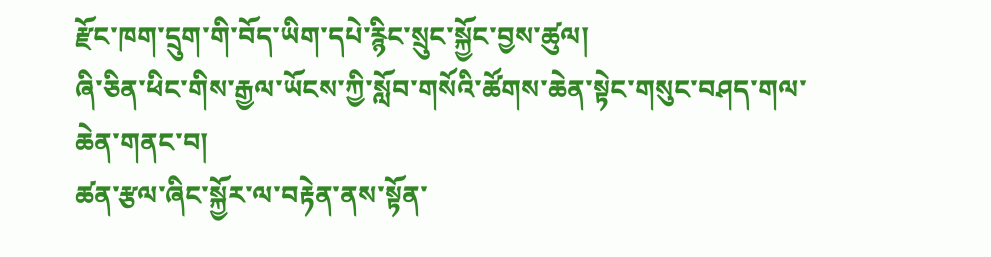རྫོང་ཁག་དྲུག་གི་བོད་ཡིག་དཔེ་རྙིང་སྲུང་སྐྱོང་བྱས་ཚུལ།
ཞི་ཅིན་ཕིང་གིས་རྒྱལ་ཡོངས་ཀྱི་སློབ་གསོའི་ཚོགས་ཆེན་སྟེང་གསུང་བཤད་གལ་ཆེན་གནང་བ།
ཚན་རྩལ་ཞིང་སྐྱོར་ལ་བརྟེན་ནས་སྟོན་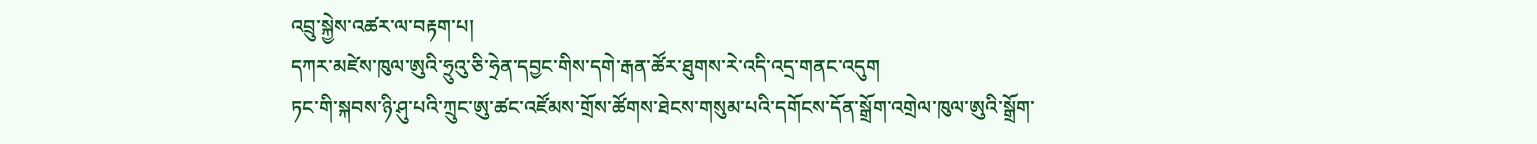འབྲུ་སྐྱེས་འཚར་ལ་བརྟག་པ།
དཀར་མཛེས་ཁུལ་ཨུའི་ཧྲུའུ་ཅི་ཧྲེན་དབྱང་གིས་དགེ་རྒན་ཚོར་ཐུགས་རེ་འདི་འདྲ་གནང་འདུག
ཏང་གི་སྐབས་ཉི་ཤུ་པའི་ཀྲུང་ཨུ་ཚང་འཛོམས་གྲོས་ཚོགས་ཐེངས་གསུམ་པའི་དགོངས་དོན་སྒྲོག་འགྲེལ་ཁུལ་ཨུའི་སྒྲོག་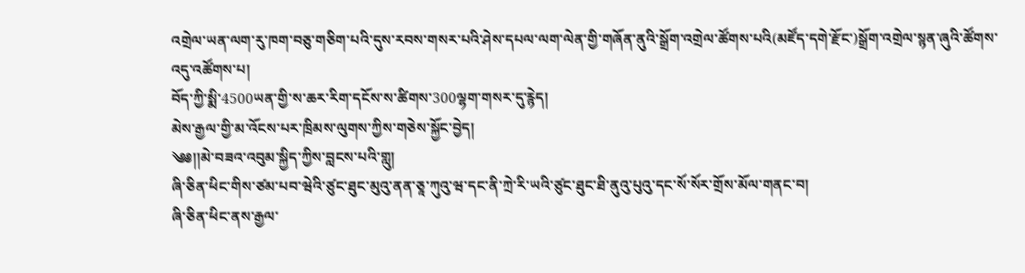འགྲེལ་ཡན་ལག་རུ་ཁག་བཅུ་གཅིག་པའི་དུས་རབས་གསར་པའི་ཤེས་དཔལ་ལག་ལེན་གྱི་གཞོན་ནུའི་སྒྲོག་འགྲེལ་ཚོགས་པའི(མཛོད་དགེ་རྫོང་)སྒྲོག་འགྲེལ་སྙན་ཞུའི་ཚོགས་འདུ་འཚོགས་པ།
བོད་ཀྱི་སྨི་4500ཡན་གྱི་ས་ཆར་རིག་དངོས་ས་ཚིགས་300ལྷག་གསར་དུ་རྙེད།
མེས་རྒྱལ་གྱི་མ་འོངས་པར་ཁྲིམས་ལུགས་ཀྱིས་གཅེས་སྐྱོང་བྱེད།
༄༅།།མེ་བཟའ་འབུམ་སྐྱིད་ཀྱིས་བླངས་པའི་གླུ།
ཞི་ཅིན་ཕིང་གིས་ཙམ་པབ་ཝེའི་ཙུང་ཐུང་མུའུ་ནན་ཅཱ་ཀུའུ་ཝ་དང་ནི་ཀྲེ་རི་ཡའི་ཙུང་ཐུང་ཐི་ནུའུ་པུའུ་དང་སོ་སོར་གྲོས་མོལ་གནང་བ།
ཞི་ཅིན་ཕིང་ནས་རྒྱལ་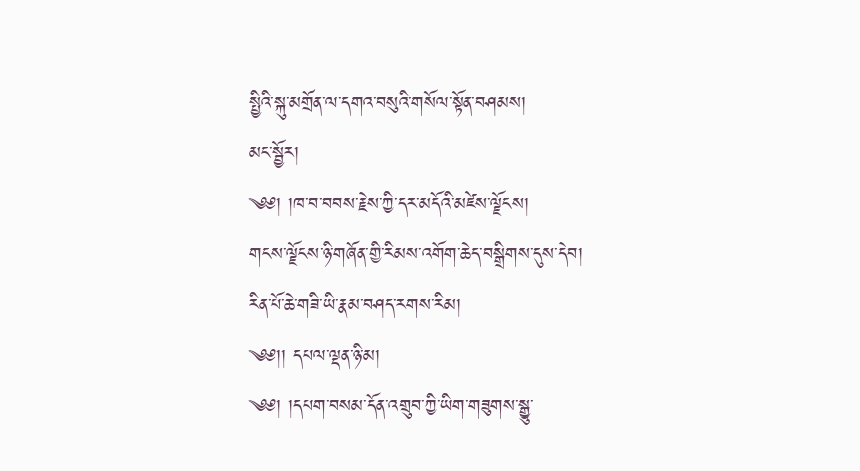སྤྱིའི་སྐུ་མགྲོན་ལ་དགའ་བསུའི་གསོལ་སྟོན་བཤམས།
མང་སྦྱོར།
༄༅། །ཁ་བ་བབས་རྗེས་ཀྱི་དར་མདོའི་མཛེས་ལྗོངས།
གངས་ལྗོངས་ཉི་གཞོན་གྱི་རིམས་འགོག་ཆེད་བསྒྲིགས་དུས་དེབ།
རིན་པོ་ཆེ་གཟི་ཡི་རྣམ་བཤད་རགས་རིམ།
༄༅།། དཔལ་ལྡན་ཉི་མ།
༄༅། །དཔག་བསམ་དོན་འགྲུབ་ཀྱི་ཡིག་གཟུགས་སྒྱུ་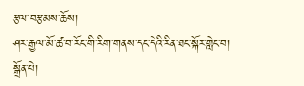རྩལ་བརྩམས་ཆོས།
ཤར་རྒྱལ་མོ་ཚ་བ་རོང་གི་རིག་གནས་དང་དེའི་རིན་ཐང་སྐོར་གླེང་བ།
སྒྲོན་པེ།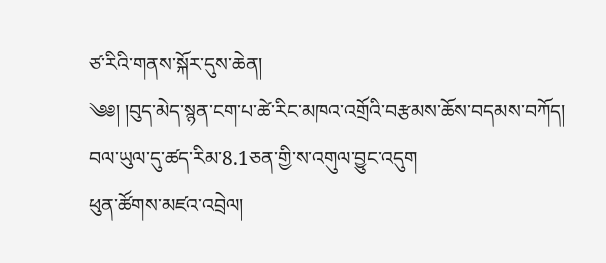ཙ་རིའི་གནས་སྐོར་དུས་ཆེན།
༄༅། །བུད་མེད་སྙན་ངག་པ་ཚེ་རིང་མཁའ་འགྲོའི་བརྩམས་ཆོས་བདམས་བཀོད།
བལ་ཡུལ་དུ་ཚད་རིམ་8.1ཅན་གྱི་ས་འགུལ་བྱུང་འདུག
ཕུན་ཚོགས་མཛའ་འབྲེལ།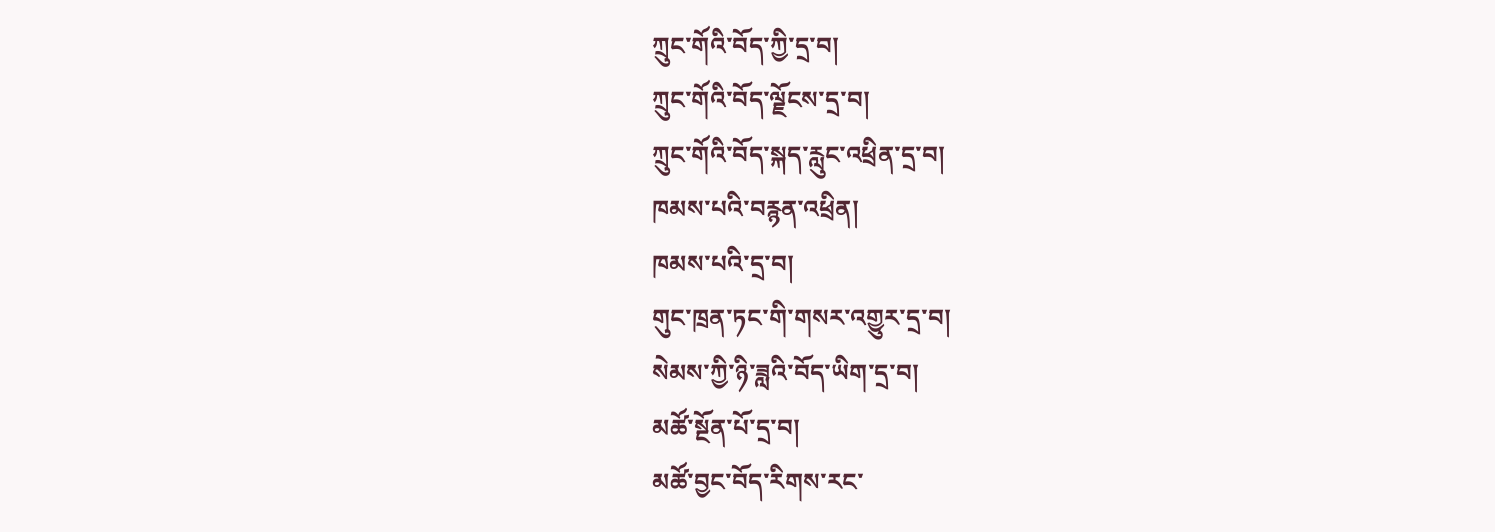ཀྲུང་གོའི་བོད་ཀྱི་དྲ་བ།
ཀྲུང་གོའི་བོད་ལྗོངས་དྲ་བ།
ཀྲུང་གོའི་བོད་སྐད་རླུང་འཕྲིན་དྲ་བ།
ཁམས་པའི་བརྙན་འཕྲིན།
ཁམས་པའི་དྲ་བ།
གུང་ཁྲན་ཏང་གི་གསར་འགྱུར་དྲ་བ།
སེམས་ཀྱི་ཉི་ཟླའི་བོད་ཡིག་དྲ་བ།
མཚོ་སྔོན་པོ་དྲ་བ།
མཚོ་བྱང་བོད་རིགས་རང་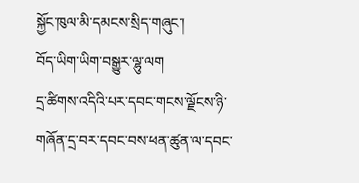སྐྱོང་ཁུལ་མི་དམངས་སྲིད་གཞུང་།
བོད་ཡིག་ཡིག་བསྒྱུར་ལྷུ་ལག
དྲ་ཚིགས་འདིའི་པར་དབང་གངས་ལྗོངས་ཉི་གཞོན་དྲ་བར་དབང་བས་ཕན་ཚུན་ལ་དབང་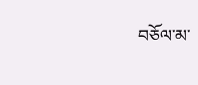བཅོལ་མ་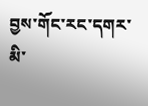བྱས་གོང་རང་དགར་མི་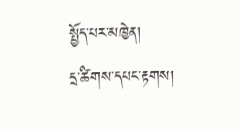སྤྱོད་པར་མཁྱེན།
དྲ་ཚིགས་དཔང་རྟགས།